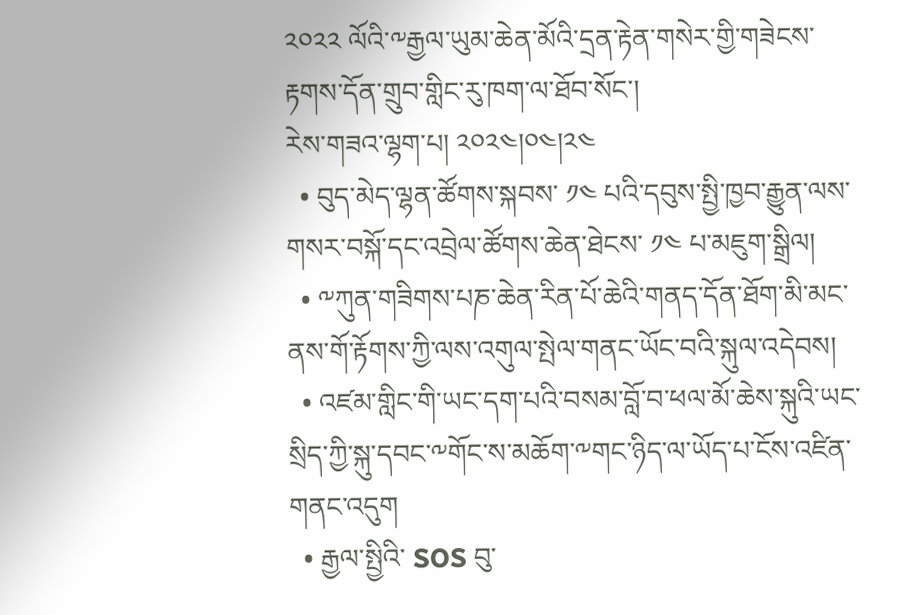༢༠༢༢ ལོའི་༸རྒྱལ་ཡུམ་ཆེན་མོའི་དྲན་རྟེན་གསེར་གྱི་གཟེངས་རྟགས་དོན་གྲུབ་གླིང་རུ་ཁག་ལ་ཐོབ་སོང་།
རེས་གཟའ་ལྷག་པ། ༢༠༢༤།༠༤།༢༤
  • བུད་མེད་ལྷན་ཚོགས་སྐབས་ ༡༤ པའི་དབུས་སྤྱི་ཁྱབ་རྒྱུན་ལས་གསར་བསྐོ་དང་འབྲེལ་ཚོགས་ཆེན་ཐེངས་ ༡༤ པ་མཇུག་སྒྲིལ།
  • ༸ཀུན་གཟིགས་པཎ་ཆེན་རིན་པོ་ཆེའི་གནད་དོན་ཐོག་མི་མང་ནས་གོ་རྟོགས་ཀྱི་ལས་འགུལ་སྤེལ་གནང་ཡོང་བའི་སྐུལ་འདེབས།
  • འཛམ་གླིང་གི་ཡང་དག་པའི་བསམ་བློ་བ་ཕལ་མོ་ཆེས་སྐུའི་ཡང་སྲིད་ཀྱི་སྐུ་དབང་༸གོང་ས་མཆོག་༸གང་ཉིད་ལ་ཡོད་པ་ངོས་འཛིན་གནང་འདུག
  • རྒྱལ་སྤྱིའི་ SOS བུ་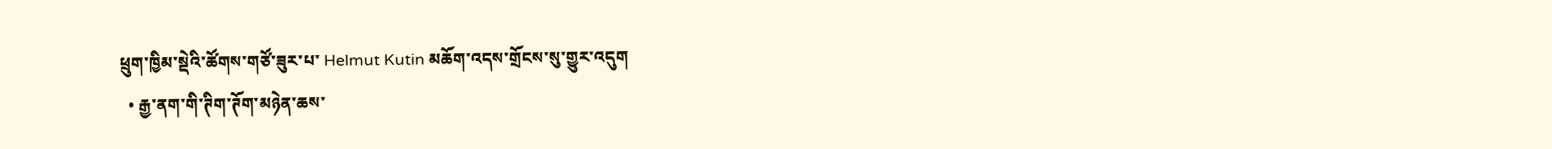ཕྲུག་ཁྱིམ་སྡེའི་ཚོགས་གཙོ་ཟུར་པ་ Helmut Kutin མཆོག་འདས་གྲོངས་སུ་གྱུར་འདུག
  • རྒྱ་ནག་གི་ཊིག་ཊོག་མཉེན་ཆས་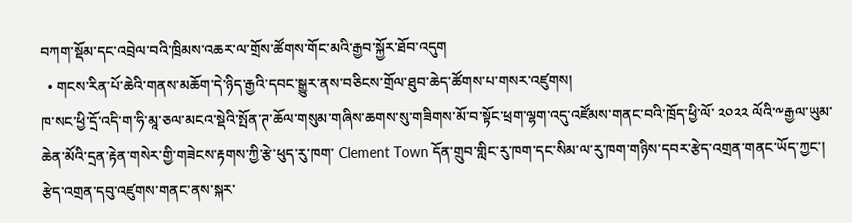བཀག་སྡོམ་དང་འབྲེལ་བའི་ཁྲིམས་འཆར་ལ་གྲོས་ཚོགས་གོང་མའི་རྒྱབ་སྐྱོར་ཐོབ་འདུག
  • གངས་རིན་པོ་ཆེའི་གནས་མཆོག་དེ་ཉིད་རྒྱའི་དབང་སྒྱུར་ནས་བཅིངས་གྲོལ་ཐུབ་ཆེད་ཚོགས་པ་གསར་འཛུགས།
ཁ་སང་ཕྱི་དྲོ་འདི་ག་ཧི་མཱ་ཅལ་མངའ་སྡེའི་སྤོན་ཊ་ཆོལ་གསུམ་གཞིས་ཆགས་སུ་གཟིགས་མོ་བ་སྟོང་ཕྲག་ལྷག་འདུ་འཛོམས་གནང་བའི་ཁྲོད་ཕྱི་ལོ་ ༢༠༢༢ ལོའི་༸རྒྱལ་ཡུམ་ཆེན་མོའི་དྲན་རྟེན་གསེར་གྱི་གཟེངས་རྟགས་ཀྱི་རྩེ་ཕུད་རུ་ཁག་ Clement Town དོན་གྲུབ་གླིང་རུ་ཁག་དང་སིམ་ལ་རུ་ཁག་གཉིས་དབར་རྩེད་འགྲན་གནང་ཡོད་ཀྱང་། རྩེད་འགྲན་དབུ་འཛུགས་གནང་ནས་སྐར་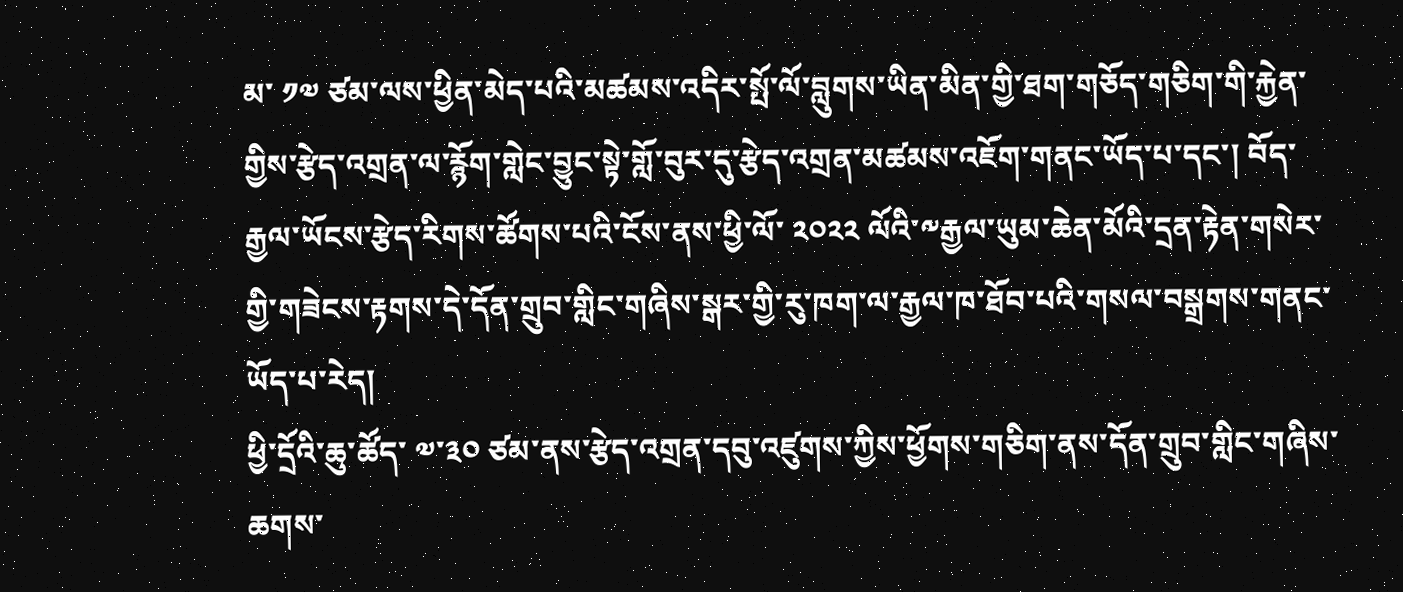མ་ ༡༧ ཙམ་ལས་ཕྱིན་མེད་པའི་མཚམས་འདིར་སྤོ་ལོ་བླུགས་ཡིན་མིན་གྱི་ཐག་གཅོད་གཅིག་གི་རྐྱེན་གྱིས་རྩེད་འགྲན་ལ་རྙོག་གླེང་བྱུང་སྟེ་གློ་བུར་དུ་རྩེད་འགྲན་མཚམས་འཇོག་གནང་ཡོད་པ་དང་། བོད་རྒྱལ་ཡོངས་རྩེད་རིགས་ཚོགས་པའི་ངོས་ནས་ཕྱི་ལོ་ ༢༠༢༢ ལོའི་༸རྒྱལ་ཡུམ་ཆེན་མོའི་དྲན་རྟེན་གསེར་གྱི་གཟེངས་རྟགས་དེ་དོན་གྲུབ་གླིང་གཞིས་སྒར་གྱི་རུ་ཁག་ལ་རྒྱལ་ཁ་ཐོབ་པའི་གསལ་བསྒྲགས་གནང་ཡོད་པ་རེད།
ཕྱི་དྲོའི་ཆུ་ཚོད་ ༧་༣༠ ཙམ་ནས་རྩེད་འགྲན་དབུ་འཛུགས་ཀྱིས་ཕྱོགས་གཅིག་ནས་དོན་གྲུབ་གླིང་གཞིས་ཆགས་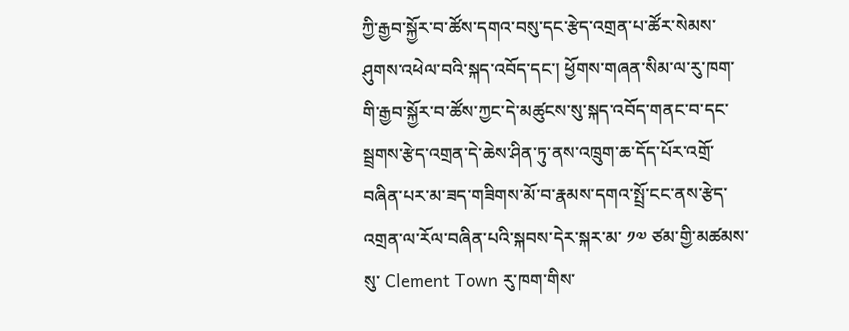ཀྱི་རྒྱབ་སྐྱོར་བ་ཚོས་དགའ་བསུ་དང་རྩེད་འགྲན་པ་ཚོར་སེམས་ཤུགས་འཕེལ་བའི་སྐད་འབོད་དང་། ཕྱོགས་གཞན་སིམ་ལ་རུ་ཁག་གི་རྒྱབ་སྐྱོར་བ་ཚོས་ཀྱང་དེ་མཚུངས་སུ་སྐད་འབོད་གནང་བ་དང་སྦྲགས་རྩེད་འགྲན་དེ་ཆེས་ཤིན་ཏུ་ནས་འཁྲུག་ཆ་དོད་པོར་འགྲོ་བཞིན་པར་མ་ཟད་གཟིགས་མོ་བ་རྣམས་དགའ་སྤྲོ་ངང་ནས་རྩེད་འགྲན་ལ་རོལ་བཞིན་པའི་སྐབས་དེར་སྐར་མ་ ༡༧ ཙམ་གྱི་མཚམས་སུ་ Clement Town རུ་ཁག་གིས་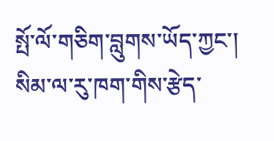སྤོ་ལོ་གཅིག་བླུགས་ཡོད་ཀྱང་། སིམ་ལ་རུ་ཁག་གིས་རྩེད་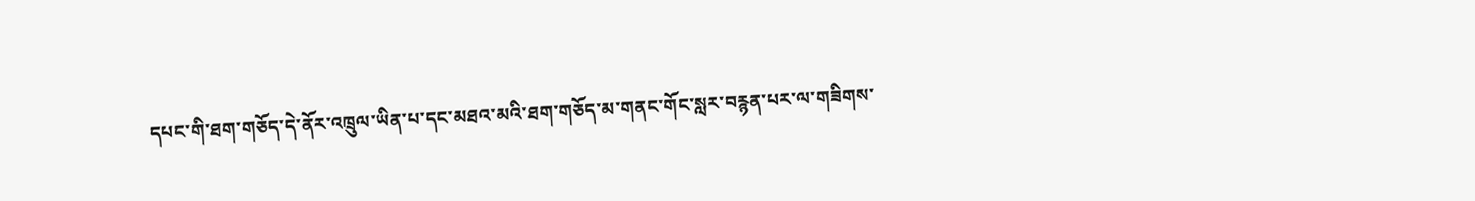དཔང་གི་ཐག་གཅོད་དེ་ནོར་འཁྲུལ་ཡིན་པ་དང་མཐའ་མའི་ཐག་གཅོད་མ་གནང་གོང་སླར་བརྙན་པར་ལ་གཟིགས་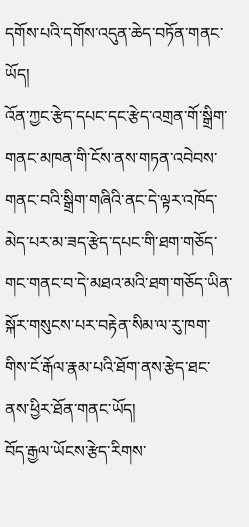དགོས་པའི་དགོས་འདུན་ཆེད་བཏོན་གནང་ཡོད།
འོན་ཀྱང་རྩེད་དཔང་དང་རྩེད་འགྲན་གོ་སྒྲིག་གནང་མཁན་གི་ངོས་ནས་གཏན་འབེབས་གནང་བའི་སྒྲིག་གཞིའི་ནང་དེ་ལྟར་འཁོད་མེད་པར་མ་ཟད་རྩེད་དཔང་གི་ཐག་གཅོད་གང་གནང་བ་དེ་མཐའ་མའི་ཐག་གཅོད་ཡིན་སྐོར་གསུངས་པར་བརྟེན་སིམ་ལ་རུ་ཁག་གིས་ངོ་རྒོལ་རྣམ་པའི་ཐོག་ནས་རྩེད་ཐང་ནས་ཕྱིར་ཐོན་གནང་ཡོད།
བོད་རྒྱལ་ཡོངས་རྩེད་རིགས་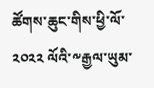ཚོགས་ཆུང་གིས་ཕྱི་ལོ་ ༢༠༢༢ ལོའི་༸རྒྱལ་ཡུམ་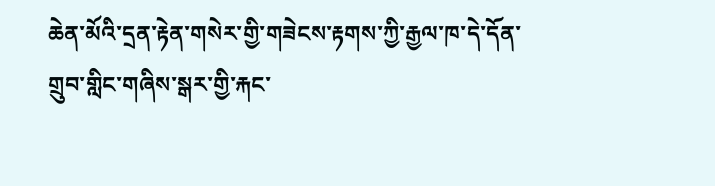ཆེན་མོའི་དྲན་རྟེན་གསེར་གྱི་གཟེངས་རྟགས་ཀྱི་རྒྱལ་ཁ་དེ་དོན་གྲུབ་གླིང་གཞིས་སྒར་གྱི་རྐང་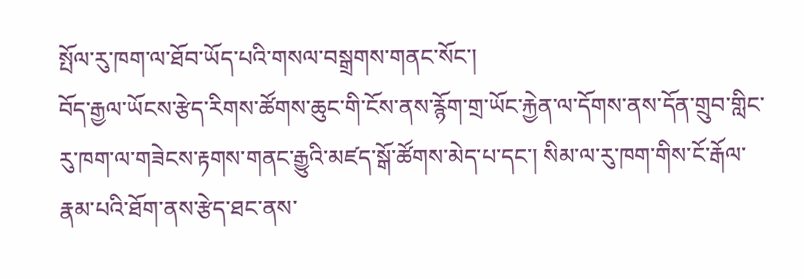སྤོལ་རུ་ཁག་ལ་ཐོབ་ཡོད་པའི་གསལ་བསྒྲགས་གནང་སོང་།
བོད་རྒྱལ་ཡོངས་རྩེད་རིགས་ཚོགས་ཆུང་གི་ངོས་ནས་རྙོག་གྲ་ཡོང་རྐྱེན་ལ་དོགས་ནས་དོན་གྲུབ་གླིང་རུ་ཁག་ལ་གཟེངས་རྟགས་གནང་རྒྱུའི་མཛད་སྒོ་ཚོགས་མེད་པ་དང་། སིམ་ལ་རུ་ཁག་གིས་ངོ་རྒོལ་རྣམ་པའི་ཐོག་ནས་རྩེད་ཐང་ནས་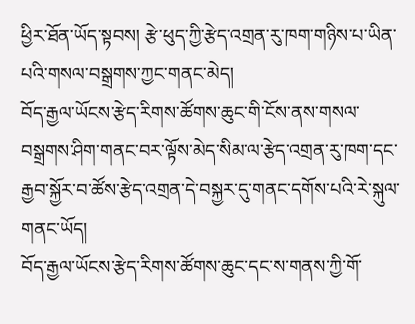ཕྱིར་ཐོན་ཡོད་སྟབས། རྩེ་ཕུད་ཀྱི་རྩེད་འགྲན་རུ་ཁག་གཉིས་པ་ཡིན་པའི་གསལ་བསྒྲགས་ཀྱང་གནང་མེད།
བོད་རྒྱལ་ཡོངས་རྩེད་རིགས་ཚོགས་ཆུང་གི་ངོས་ནས་གསལ་བསྒྲགས་ཤིག་གནང་བར་ལྟོས་མེད་སིམ་ལ་རྩེད་འགྲན་རུ་ཁག་དང་རྒྱབ་སྐྱོར་བ་ཚོས་རྩེད་འགྲན་དེ་བསྐྱར་དུ་གནང་དགོས་པའི་རེ་སྐུལ་གནང་ཡོད།
བོད་རྒྱལ་ཡོངས་རྩེད་རིགས་ཚོགས་ཆུང་དང་ས་གནས་ཀྱི་གོ་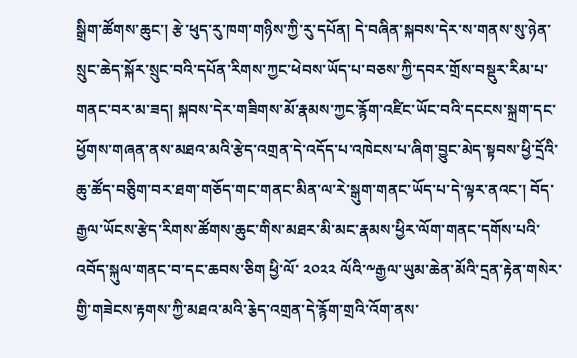སྒྲིག་ཚོགས་ཆུང་། རྩེ་ཕུད་རུ་ཁག་གཉིས་ཀྱི་རུ་དཔོན། དེ་བཞིན་སྐབས་དེར་ས་གནས་སུ་ཉེན་སྲུང་ཆེད་སྐོར་སྲུང་བའི་དཔོན་རིགས་ཀྱང་ཕེབས་ཡོད་པ་བཅས་ཀྱི་དབར་གྲོས་བསྡུར་རིམ་པ་གནང་བར་མ་ཟད། སྐབས་དེར་གཟིགས་མོ་རྣམས་ཀྱང་རྙོག་འཛིང་ཡོང་བའི་དངངས་སྐྲག་དང་ཕྱོགས་གཞན་ནས་མཐའ་མའི་རྩེད་འགྲན་དེ་འདོད་པ་འཁེངས་པ་ཞིག་བྱུང་མེད་སྟབས་ཕྱི་དྲོའི་ཆུ་ཚོད་བཅིུག་བར་ཐག་གཅོད་གང་གནང་མིན་ལ་རེ་སྒུག་གནང་ཡོད་པ་དེ་ལྟར་ནའང་། བོད་རྒྱལ་ཡོངས་རྩེད་རིགས་ཚོགས་ཆུང་གིས་མཐར་མི་མང་རྣམས་ཕྱིར་ལོག་གནང་དགོས་པའི་འབོད་སྐུལ་གནང་བ་དང་ཆབས་ཅིག ཕྱི་ལོ་ ༢༠༢༢ ལོའི་༸རྒྱལ་ཡུམ་ཆེན་མོའི་དྲན་རྟེན་གསེར་གྱི་གཟེངས་རྟགས་ཀྱི་མཐའ་མའི་རྕེད་འགྲན་དེ་རྙོག་གྲའི་འོག་ནས་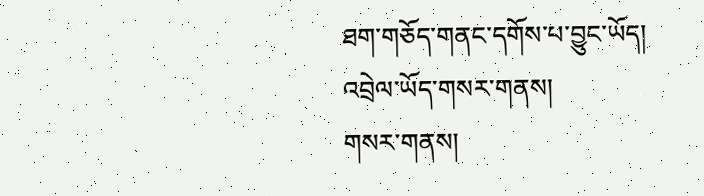ཐག་གཅོད་གནང་དགོས་པ་བྱུང་ཡོད།
འབྲེལ་ཡོད་གསར་གནས།
གསར་གནས།